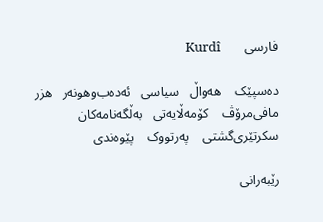فارسی       Kurdî

ده‌سپێک    هه‌واڵ   سیاسی   ئه‌ده‌ب‌وهونه‌ر   هزر   مافی‌مرۆڤ    کۆمه‌ڵایه‌تی   به‌ڵگه‌نامه‌کان    سکرتێری‌گشتی    په‌رتووک    پێوه‌ندی

رێبه‌رانی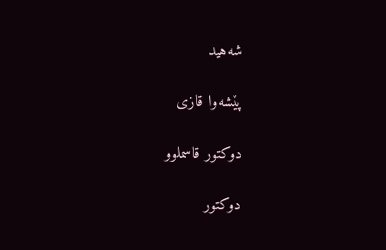شه‌هید

پێشه‌وا قازی‌

دوكتور قاسملوو

دوكتور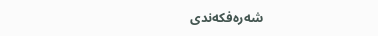شه‌ره‌فکه‌ندی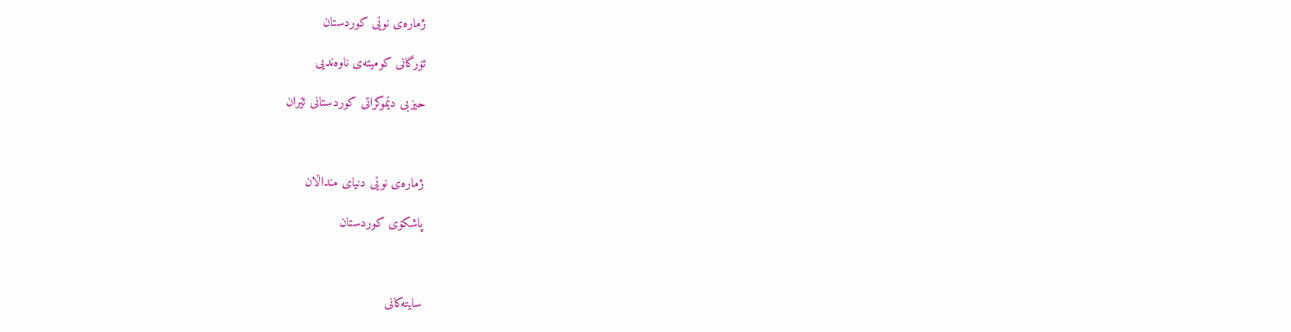ژماره‌ی نوێی كوردستان

ئۆرگانی كومیته‌ی ناوه‌ندیی

حیزبی دێموكراتی كوردستانی ئێران



ژماره‌ی نوێی دنیای منداڵان

پاشكۆی كوردستان



سایته‌کانی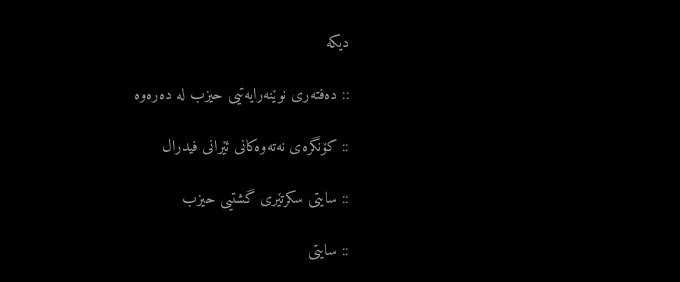دیکه

:: ده‌فته‌ری نوێنه‌رایه‌تیی حیزب له ده‌ره‌وه

:: كۆنگره‌ی‌ نه‌ته‌وه‌كانی‌ ئێرانی‌ فیدرال

:: سایتی سکرتێری گشتیی حیزب

:: سایتی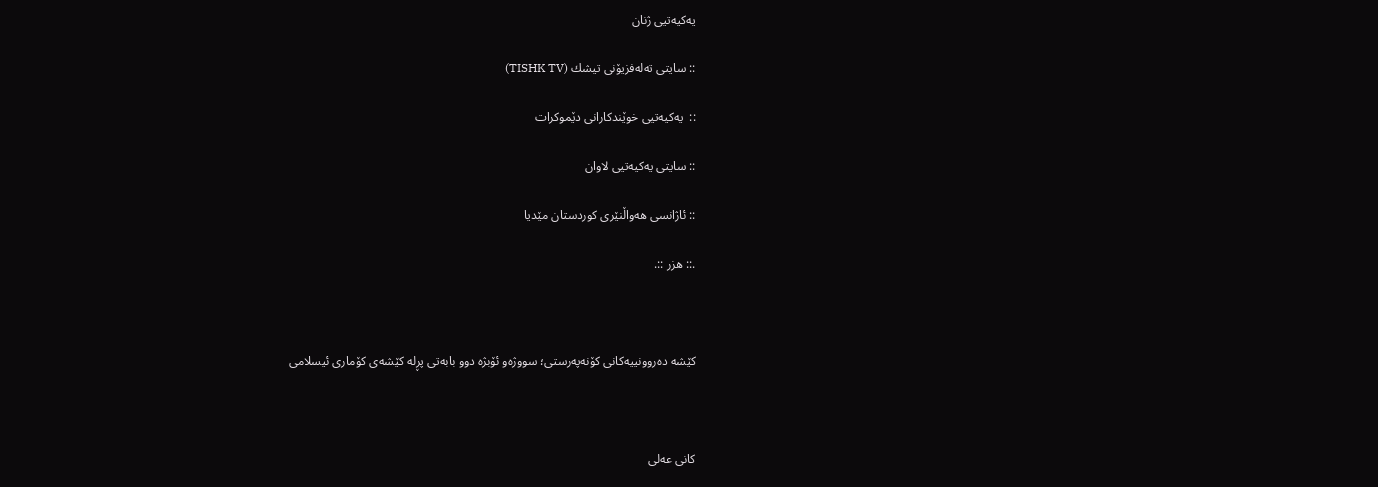یه‌كیه‌تیی ژنان

:: سایتی ته‌له‌فزیۆنی‌ تیشك (TISHK TV)

::  یه‌كیه‌تیی‌ خوێندكارانی‌ دێموكرات

:: سایتی یه‌کیه‌تیی لاوان

:: ئاژانسی هه‌واڵنێری كوردستان مێدیا

.:: هزر ::.



كێشه‌ ده‌روونییه‌كانی‌ كۆنه‌په‌رستی‌؛ سووژه‌‌و ئۆبژه‌ دوو بابه‌تی‌ پڕله‌ كێشه‌ی‌ كۆماری‌ ئیسلامی‌



كانی‌ عه‌لی‌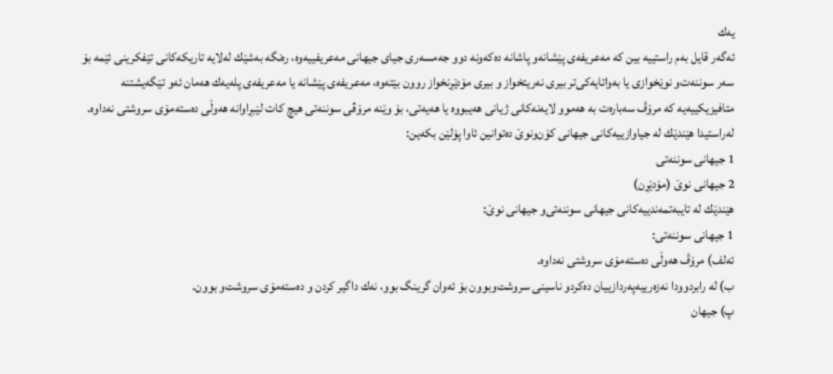یه‌ك
ئه‌گه‌ر قایل به‌م راستییه‌ بین كه‌ مه‌عریفه‌ی‌ پێشانه‌‌و پاشانه‌ ده‌كه‌ونه‌ دوو جه‌مسه‌ری‌ جیای‌ جیهانی‌ مه‌عریفییه‌وه‌، ره‌نگه‌ به‌شێك له‌لایه‌ تاریكه‌كانی‌ تێفكرینی‌ ئێمه‌ بۆ سه‌ر سوننه‌ت‌و نوێخوازی‌ یا به‌واتایه‌كی‌تر بیری‌ نه‌ریتخواز و بیری‌ مۆدێڕنخواز روون بێته‌وه‌، مه‌عریفه‌ی‌ پێشانه‌ یا مه‌عریفه‌ی‌ پله‌یه‌ك هه‌مان ئه‌و تێگه‌یشتنه‌ متافیزیكییه‌یه‌ كه‌ مرۆڤ سه‌باره‌ت به‌ هه‌موو لایه‌نه‌كانی‌ ژیانی‌ هه‌یبووه‌ یا هه‌یه‌تی‌، بۆ وێنه‌ مرۆڤی‌ سوننه‌تی‌ هیچ كات لێبڕا‌وانه‌ هه‌وڵی‌ ده‌سته‌مۆی‌ سروشتی‌ نه‌داوه‌. له‌راستیدا هێندێك له‌ جیاوازییه‌كانی‌ جیهانی‌ كۆن‌ونوێ‌ ده‌توانین ئاوا پۆلێن بكه‌ین:
1 جیهانی‌ سوننه‌تی‌
2 جیهانی‌ نوێ‌ (مۆدێڕن)
هێندێك له‌ تایبه‌تمه‌ندییه‌كانی‌ جیهانی‌ سوننه‌تی‌‌و جیهانی‌ نوێ‌:
1 جیهانی‌ سوننه‌تی‌:
ئه‌لف) مرۆڤ هه‌وڵی‌ ده‌سته‌مۆی‌ سروشتی‌ نه‌داوه‌.
ب) له‌ رابردوودا نه‌زه‌رییه‌په‌ردازییان ده‌كرد‌و ناسینی‌ سروشت‌وبوون بۆ ئه‌وان گرینگ بوو، نه‌ك داگیر كردن و ده‌سته‌مۆی‌ سروشت‌و بوون.
پ) جیهان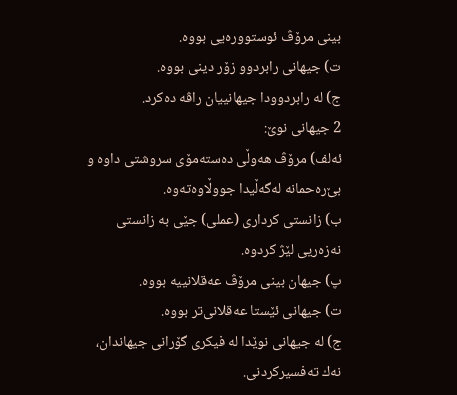بینی‌ مرۆڤ ئوستووره‌یی‌ بووه‌.
ت) جیهانی‌ رابردوو زۆر دینی‌ بووه‌.
ج) له‌ رابردوودا جیهانییان راڤه‌ ده‌كرد.
2 جیهانی‌ نوێ‌:
ئه‌لف) مرۆڤ هه‌وڵی‌ ده‌سته‌مۆی‌ سروشتی‌ داوه‌ و بێ‌ره‌حمانه‌ له‌گه‌ڵیدا جووڵاوه‌ته‌وه‌.
ب) زانستی‌ كرداری‌ (عملی‌) جێی‌ به‌ زانستی‌ نه‌زه‌ریی‌ لێژ كردوه‌.
پ) جیهان بینی‌ مرۆڤ عه‌قلانییه‌ بووه‌.
ت) جیهانی‌ ئێستا عه‌قلانی‌تر بووه‌.
ج) له‌ جیهانی‌ نوێدا له‌ فیكری‌ گۆرانی‌ جیهاندان، نه‌ك ته‌فسیركردنی‌.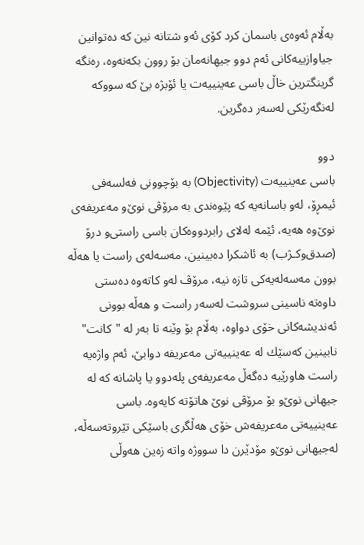به‌ڵام ئه‌وه‌ی‌ باسمان كرد كۆی‌ ئه‌و شتانه‌ نین كه‌ ده‌توانین جیاوازییه‌كانی‌ ئه‌م دوو جیهانه‌مان بۆ روون بكه‌نه‌وه‌، ره‌نگه‌ گرینگترین خاڵ‌ باسی‌ عه‌ینییه‌ت یا ئۆبژه‌ بێ‌ كه‌ سووكه‌ له‌نگه‌رێكی‌ له‌سه‌ر ده‌گرین.

دوو
باسی‌ عه‌ینییه‌ت (Objectivity) به‌ بۆچوونی‌ فه‌لسه‌فی‌ ئیمڕۆ، له‌و باسانه‌یه‌ كه‌ پێوه‌ندی‌ به‌ مرۆڤی‌ نوێ‌‌و مه‌عریفه‌ی‌ نوێ‌وه‌ هه‌یه‌، ئێمه‌ له‌لای‌ رابردووه‌كان باسی‌ راستی‌‌و درۆ (صدق‌وكـژب) به‌ ئاشكرا ده‌بینین، مه‌سه‌له‌ی‌ راست یا هه‌ڵه‌ بوون مه‌سه‌له‌یه‌كی‌ تازه‌ نیه‌، مرۆڤ له‌و كاته‌وه‌ ده‌ستی‌ داوه‌ته‌ ناسینی‌ سروشت له‌سه‌ر راست ‌و هه‌ڵه‌ بوونی‌ ئه‌ندیشه‌كانی‌ خۆی‌ دواوه‌، به‌ڵام بۆ وێنه‌ تا به‌ر له‌ "كانت" نابینین كه‌سێك له‌ عه‌ینییه‌تی‌ مه‌عریفه‌ دوابێ‌، ئه‌م واژه‌یه‌ راست هاورێیه‌ ده‌گه‌ڵ‌ مه‌عریفه‌ی‌ پله‌دوو یا پاشانه‌ كه‌ له‌ جیهانی‌ نوێ‌‌و بۆ مرۆڤی‌ نوێ‌ هاتۆته‌ كایه‌وه‌. باسی‌ عه‌ینییه‌تی‌ مه‌عریفه‌ش خۆی‌ هه‌ڵگری‌ باسێكی‌ تێر‌وته‌سه‌ڵه‌، له‌جیهانی‌ نوێ‌‌و مۆدێرن دا سووژه‌ واته‌ زه‌ین هه‌وڵی‌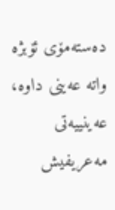ده‌سته‌مۆی‌ ئۆبژه‌ واته‌ عه‌ینی‌ داوه‌، عه‌ینییه‌تی‌ مه‌عریفیش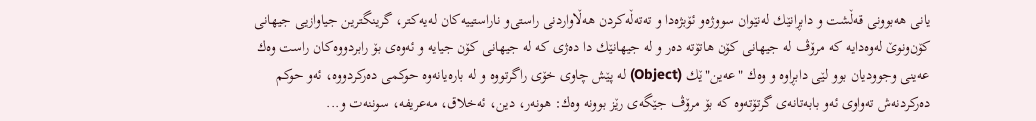یانی‌ هه‌بوونی‌ قه‌ڵشت و دابڕانێك له‌نێوان سووژه‌‌و ئۆبژه‌دا و ته‌ته‌ڵه‌كردن هه‌ڵاواردنی‌ راستی‌‌و ناراستییه‌كان له‌یه‌كتر، گرینگترین جیاوازیی‌ جیهانی‌ كۆن‌ونوێ‌ له‌وه‌دایه‌ كه‌ مرۆڤ له‌ جیهانی‌ كۆن هاتۆته‌ ده‌ر و له‌ جیهانێك دا ده‌ژی‌ كه‌ له‌ جیهانی‌ كۆن جیایه‌ و ئه‌وه‌ی‌ بۆ رابردووه‌كان راست وه‌ك عه‌ینی‌ وجوودیان بوو لێی‌ دابڕاوه‌ و وه‌ك "عه‌ین"ێك (Object) له‌ پێش چاوی‌ خۆی‌ راگرتووه‌ و له‌ باره‌یانه‌وه‌ حوكمی‌ ده‌ركردووه‌، ئه‌و حوكم ده‌ركردنه‌ش ته‌واوی‌ ئه‌و بابه‌تانه‌ی‌ گرتۆته‌وه‌ كه‌ بۆ مرۆڤ جێگه‌ی‌ رێز بوونه‌ وه‌ك: هونه‌ر، دین، ئه‌خلاق، مه‌عریفه‌، سوننه‌ت و...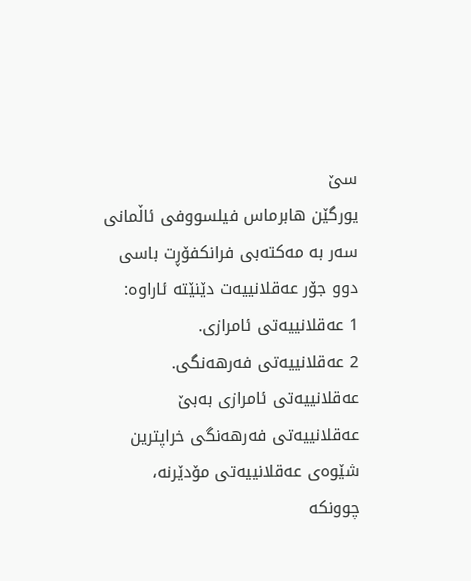سێ‌
یورگێن هابرماس فیلسووفی‌ ئاڵمانی‌ سه‌ر به‌ مه‌كته‌بی‌ فرانكفۆڕت باسی‌ دوو جۆر عه‌قلانییه‌ت دێنێته‌ ئاراوه‌:
1 عه‌قلانییه‌تی‌ ئامرازی‌.
2 عه‌قلانییه‌تی‌ فه‌رهه‌نگی‌.
عه‌قلانییه‌تی‌ ئامرازی‌ به‌بێ‌ عه‌قلانییه‌تی‌ فه‌رهه‌نگی‌ خراپترین شێوه‌ی‌ عه‌قلانییه‌تی‌ مۆدێرنه‌، چوونكه‌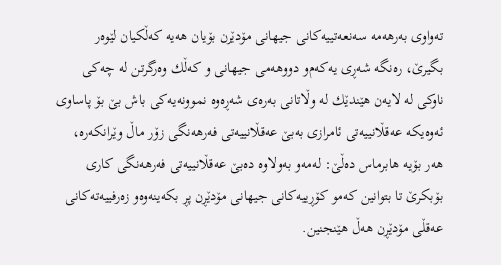ته‌واوی‌ به‌رهه‌مه‌ سه‌نعه‌تییه‌كانی‌ جیهانی‌ مۆدێرن بۆیان هه‌یه‌ كه‌ڵكیان لێوه‌ر بگیرێ‌، ره‌نگه‌ شه‌ڕی‌ یه‌كه‌م‌و دووهه‌می‌ جیهانی‌ و كه‌ڵك وه‌رگرتن له‌ چه‌كی‌ ناوكی‌ له‌ لایه‌ن هێندێك له‌ وڵاتانی‌ به‌ره‌ی‌ شه‌ڕه‌وه‌ نموونه‌یه‌كی‌ باش بێ‌ بۆ پاساوی‌ ئه‌وه‌یكه‌ عه‌قڵانییه‌تی‌ ئامرازی‌ به‌بێ‌ عه‌قڵانییه‌تی‌ فه‌رهه‌نگی‌ زۆر ماڵ‌ وێرانكه‌ره‌، هه‌ر بۆیه‌ هابرماس ده‌ڵێ‌: له‌مه‌و به‌ولاوه‌ ده‌بێ‌ عه‌قڵانییه‌تی‌ فه‌رهه‌نگی‌ كاری‌ بۆبكرێ‌ تا بتوانین كه‌مو كۆڕییه‌كانی‌ جیهانی‌ مۆدێڕن پڕ بكه‌ینه‌وه‌‌و زه‌رفییه‌ته‌كانی‌ عه‌قڵی‌ مۆدێڕن هه‌ڵ هێنجنین.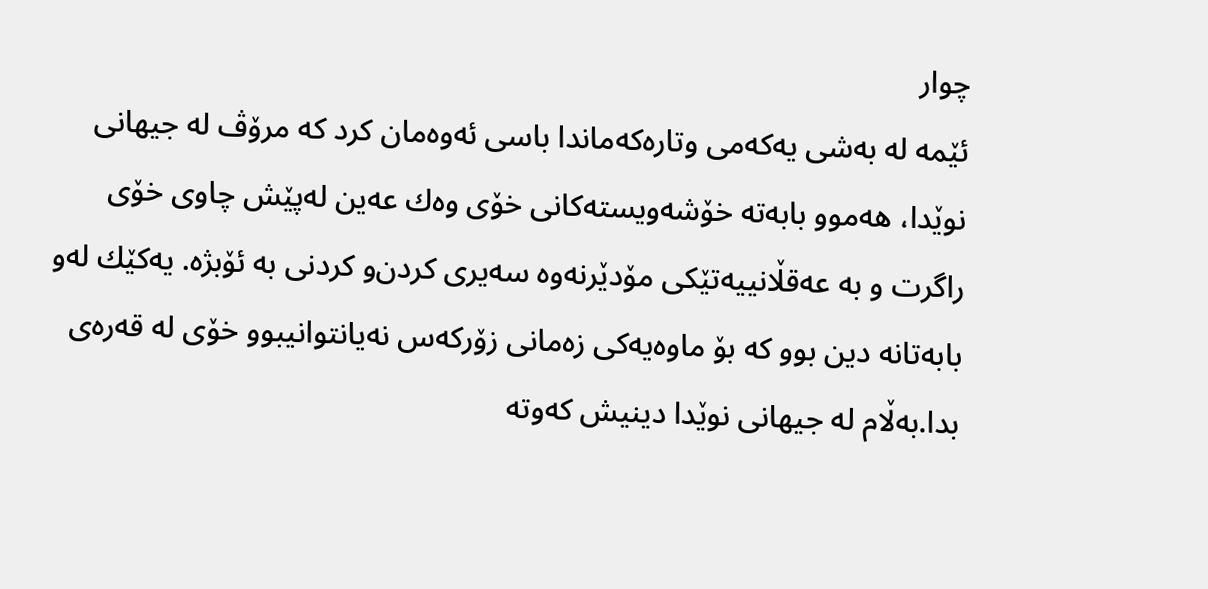چوار
ئێمه‌ له‌ به‌شی‌ یه‌كه‌می‌ وتاره‌كه‌ماندا باسی‌ ئه‌وه‌مان كرد كه‌ مرۆڤ له‌ جیهانی‌ نوێدا، هه‌موو بابه‌ته‌ خۆشه‌ویسته‌كانی‌ خۆی‌ وه‌ك عه‌ین له‌پێش چاوی‌ خۆی‌ راگرت و به‌ عه‌قڵانییه‌تێكی‌ مۆدێرنه‌وه‌ سه‌یری‌ كردن‌و كردنی‌ به‌ ئۆبژه‌. یه‌كێك له‌و بابه‌تانه‌ دین بوو كه‌ بۆ ماوه‌یه‌كی‌ زه‌مانی‌ زۆركه‌س نه‌یانتوانیبوو خۆی‌ له‌ قه‌ره‌ی‌ بدا.به‌ڵام له‌ جیهانی‌ نوێدا دینیش كه‌وته‌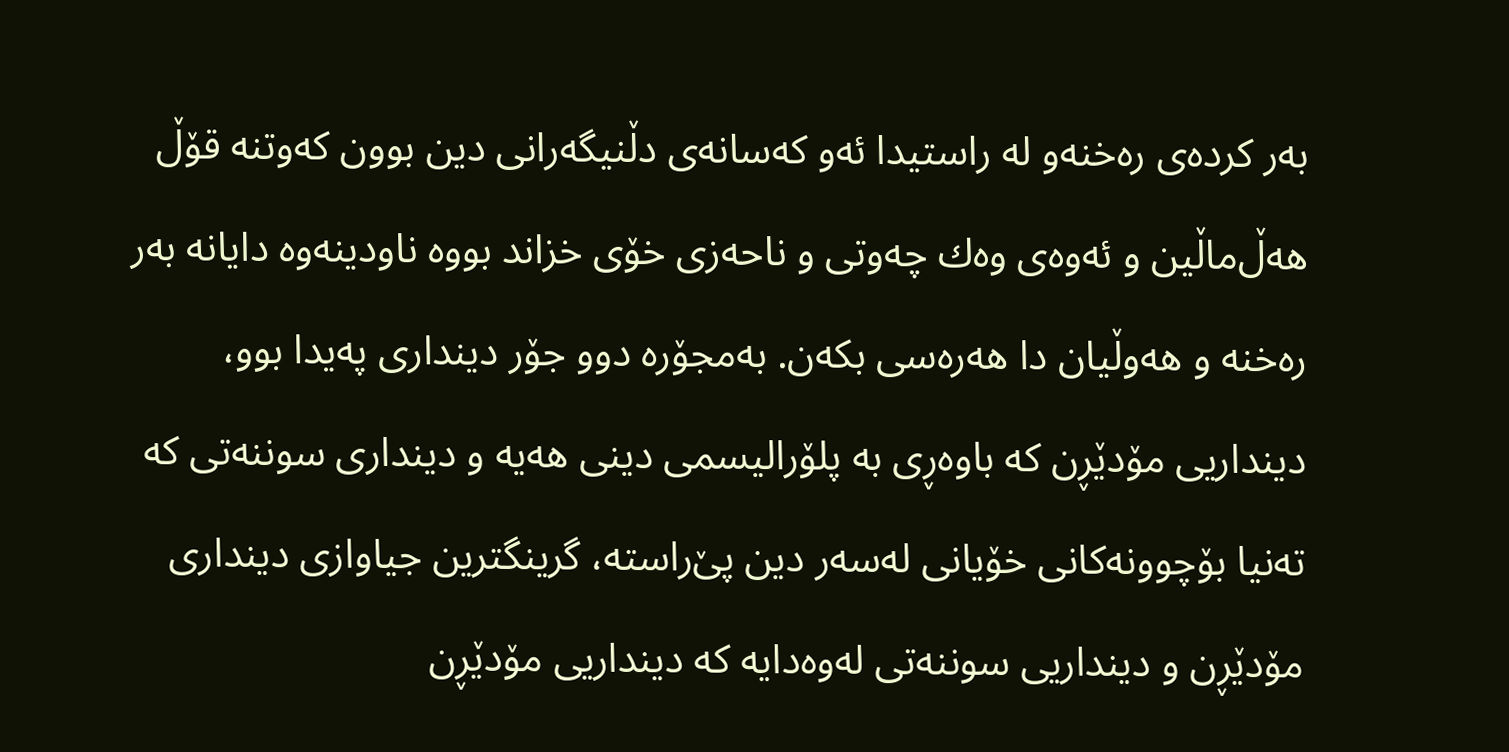به‌ر كرده‌ی‌ ره‌خنه‌و له‌ راستیدا ئه‌و كه‌سانه‌ی‌ دڵنیگه‌رانی‌ دین بوون كه‌وتنه‌ قۆڵ‌ هه‌ڵ‌ماڵین و ئه‌وه‌ی‌ وه‌ك چه‌وتی‌ و ناحه‌زی‌ خۆی‌ خزاند بووه‌ ناودینه‌وه‌ دایانه‌ به‌ر ره‌خنه‌ و هه‌وڵیان دا هه‌ره‌سی‌ بكه‌ن. به‌مجۆره‌ دوو جۆر دینداری‌ په‌یدا بوو، دینداریی‌ مۆدێڕن كه‌ باوه‌ڕی‌ به‌ پلۆرالیسمی‌ دینی‌ هه‌یه‌ و دینداری‌ سوننه‌تی‌ كه‌ ته‌نیا بۆچوونه‌كانی‌ خۆیانی‌ له‌سه‌ر دین پێ‌راسته‌، گرینگترین جیاوازی‌ دینداری‌ مۆدێڕن و دینداریی‌ سوننه‌تی‌ له‌وه‌دایه‌ كه‌ دینداریی‌ مۆدێڕن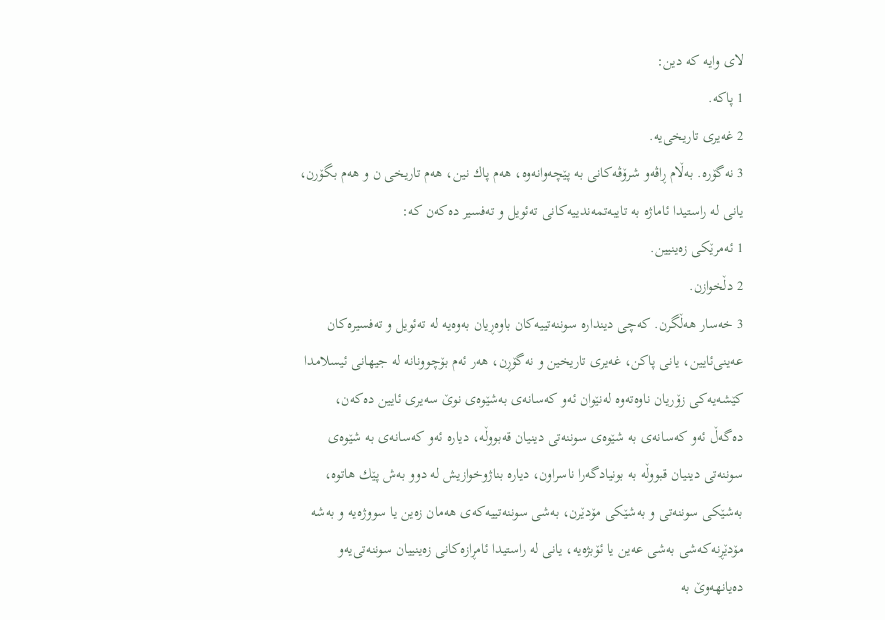لای‌ وایه‌ كه‌ دین:
1 پاكه‌.
2 غه‌یری‌ تاریخی‌یه‌.
3 نه‌گۆره‌. به‌ڵام ڕاڤه‌‌و شرۆڤه‌كانی‌ به‌ پێچه‌وانه‌وه‌، هه‌م پاك نین، هه‌م تاریخی‌ ن و هه‌م بگۆرن، یانی‌ له‌ راستیدا ئاماژه‌ به‌ تایبه‌تمه‌ندییه‌كانی‌ ته‌ئویل و ته‌فسیر ده‌كه‌ن كه‌:
1 ئه‌مرێكی‌ زه‌ینیین.
2 دڵخوازن.
3 خه‌سار هه‌ڵگرن. كه‌چی‌ دینداره‌ سوننه‌تییه‌كان باوه‌ڕیان به‌وه‌یه‌ له‌ ته‌ئویل و ته‌فسیره‌كان عه‌ینی‌ئایین، یانی‌ پاكن، غه‌یری‌ تاریخین و نه‌گۆڕن، هه‌ر ئه‌م بۆچوونانه‌ له‌ جیهانی‌ ئیسلامدا كێشه‌یه‌كی‌ زۆریان ناوه‌ته‌وه‌ له‌نێوان ئه‌و كه‌سانه‌ی‌ به‌شێوه‌ی‌ نوێ‌ سه‌یری‌ ئایین ده‌كه‌ن، ده‌گه‌ڵ‌ ئه‌و كه‌سانه‌ی‌ به‌ شێوه‌ی‌ سوننه‌تی‌ دینیان قه‌بووڵه‌، دیاره‌ ئه‌و كه‌سانه‌ی‌ به‌ شێوه‌ی‌ سوننه‌تی‌ دینیان قبووڵه‌ به‌ بونیادگه‌را ناسراون، دیاره‌ بناژوخوازیش له‌ دوو به‌ش پێك هاتوه‌، به‌شێكی‌ سوننه‌تی‌ و به‌شێكی‌ مۆدێرن، به‌شی‌ سوننه‌تییه‌كه‌ی‌ هه‌مان زه‌ین یا سووژه‌یه‌ و به‌شه‌ مۆدێڕنه‌كه‌شی‌ به‌شی‌ عه‌ین یا ئۆبژه‌یه‌، یانی‌ له‌ راستیدا ئامڕازه‌كانی‌ زه‌ینییان سوننه‌تی‌یه‌‌و ده‌یانهه‌وێ‌ به‌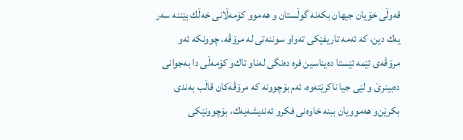قه‌وڵی‌ خۆیان جیهان بكه‌نه‌ گوڵستان و هه‌موو كۆمه‌ڵانی‌ خه‌ڵك بێننه‌ سه‌ر یه‌ك دین، كه‌ ئه‌مه‌ تاریفێكی‌ ته‌واو سوننه‌تی‌ له‌ مرۆڤه‌، چوونكه‌ ئه‌و مرۆڤه‌ی‌ ئێمه‌ ئێستا ده‌یناسین فره‌ ده‌نگی‌ له‌ناو تاك‌و كۆمه‌ڵی‌ دا به‌جوانی‌ ده‌بینرێ‌ و لێی‌ جیا ناكرێته‌وه‌، ئه‌م بۆچوونه‌ كه‌ مرۆڤه‌كان قاڵب به‌ندی‌ بكرێن‌و هه‌موویان ببنه‌ خاوه‌نی‌ فكر‌و ئه‌ندیشه‌یه‌ك، بۆچوونێكی‌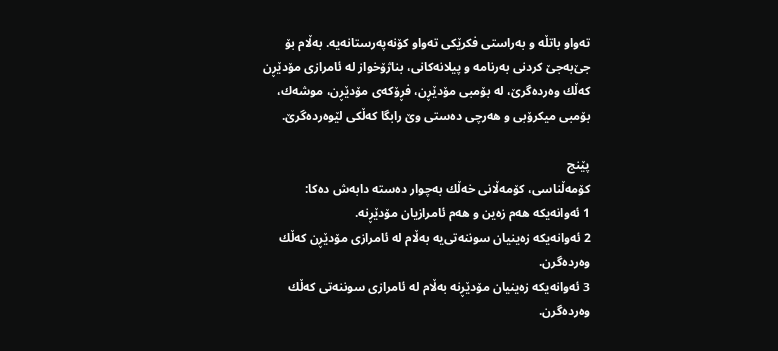ته‌واو باتڵه‌ ‌و به‌راستی‌ فكرێكی‌ ته‌واو كۆنه‌په‌رستانه‌یه‌. به‌ڵام بۆ جێ‌به‌جێ‌ كردنی‌ به‌رنامه‌ و پیلانه‌كانی‌، بناژۆخواز له‌ ئامرازی‌ مۆدێڕن كه‌ڵك وه‌رده‌گرێ‌، له‌ بۆمبی‌ مۆدێڕن، فڕۆكه‌ی‌ مۆدێڕن، موشه‌ك، بۆمبی‌ میكرۆبی‌ و هه‌رچی‌ ده‌ستی‌ وێ‌ رابگا كه‌ڵكی‌ لێوه‌رده‌گرێ‌.

پێنج
كۆمه‌ڵناسی‌، كۆمه‌ڵانی‌ خه‌ڵك به‌چوار ده‌سته‌ دابه‌ش ده‌كا:
1 ئه‌وانه‌یكه‌ هه‌م زه‌ین و هه‌م ئامرازیان مۆدێڕنه‌.
2 ئه‌وانه‌یكه‌ زه‌ینیان سوننه‌تی‌یه‌ به‌ڵام له‌ ئامرازی‌ مۆدێڕن كه‌ڵك وه‌رده‌گرن.
3 ئه‌وانه‌یكه‌ زه‌ینیان مۆدێڕنه‌ به‌ڵام له‌ ئامرازی‌ سوننه‌تی‌ كه‌ڵك وه‌رده‌گرن.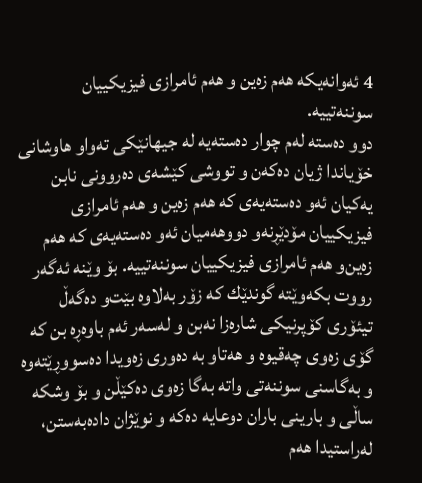4 ئه‌وانه‌یكه‌ هه‌م زه‌ین و هه‌م ئامرازی‌ فیزیكییان سوننه‌تییه‌.
دوو ده‌سته‌ له‌م چوار ده‌سته‌یه‌ له‌ جیهانێكی‌ ته‌واو هاوشانی‌ خۆیاندا ژیان ده‌كه‌ن و تووشی‌ كێشه‌ی‌ ده‌روونی‌ نابن یه‌كیان ئه‌و ده‌سته‌یه‌ی‌ كه‌ هه‌م زه‌ین و هه‌م ئامرازی‌ فیزیكییان مۆدێڕنه‌‌و دووهه‌میان ئه‌و ده‌سته‌یه‌ی‌ كه‌ هه‌م زه‌ین‌و هه‌م ئامرازی‌ فیزیكییان سوننه‌تییه‌. بۆ وێنه‌ ئه‌گه‌ر رووت بكه‌وێته‌ گوندێك كه‌ زۆر به‌لاوه‌ بێت‌و ده‌گه‌ڵ‌ تیئۆری‌ كۆپرنیكی‌ شاره‌زا نه‌بن و له‌سه‌ر ئه‌م باوه‌ڕه‌ بن كه‌ گۆی‌ زه‌وی‌ چه‌قیوه‌ و هه‌تاو به‌ ده‌وری‌ زه‌ویدا ده‌سووڕێته‌وه‌ و به‌گاسنی‌ سوننه‌تی‌ واته‌ به‌گا زه‌وی‌ ده‌كێڵن و بۆ وشكه‌ ساڵی‌ و بارینی‌ باران دوعایه‌ ده‌كه‌ و نوێژان داده‌به‌ستن، له‌راستیدا هه‌م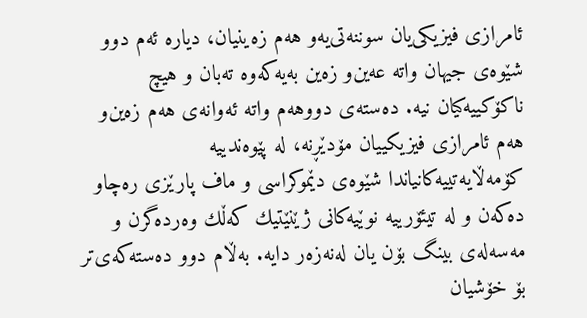ئامرازی‌ فیزیكی‌یان سوننه‌تی‌یه‌‌و هه‌م زه‌ینیان، دیاره‌ ئه‌م دوو شێوه‌ی‌ جیهان واته‌ عه‌ین‌و زه‌ین به‌یه‌كه‌وه‌ ته‌بان و هیچ ناكۆكییه‌كیان نیه‌. ده‌سته‌ی‌ دووهه‌م واته‌ ئه‌وانه‌ی‌ هه‌م زه‌ین‌و هه‌م ئامرازی‌ فیزیكییان مۆدێڕنه‌، له‌ پێوه‌ندییه‌ كۆمه‌ڵایه‌تییه‌كانیاندا شێوه‌ی‌ دێموكراسی‌ و ماف پارێزی‌ ره‌چاو ده‌كه‌ن و له‌ تیئۆرییه‌ نوێیه‌كانی‌ ژێنێتیك كه‌ڵك وه‌رده‌گرن و مه‌سه‌له‌ی‌ بینگ بۆن یان له‌نه‌زه‌ر دایه‌. به‌ڵام دوو ده‌سته‌كه‌ی‌تر بۆ خۆشیان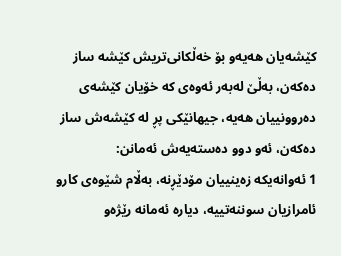كێشه‌یان هه‌یه‌‌و بۆ خه‌ڵكانی‌تریش كێشه‌ ساز ده‌كه‌ن، به‌ڵێ‌ له‌به‌ر ئه‌وه‌ی‌ كه‌ خۆیان كێشه‌ی‌ ده‌روونییان هه‌یه‌، جیهانێكی‌ پڕ له‌ كێشه‌ش ساز ده‌كه‌ن، ئه‌و دوو ده‌سته‌یه‌ش ئه‌مانن:
1 ئه‌وانه‌یكه‌ زه‌ینییان مۆدێڕنه‌، به‌ڵام شێوه‌ی‌ كار‌و ئامرازیان سوننه‌تییه‌، دیاره‌ ئه‌مانه‌ رێژه‌‌و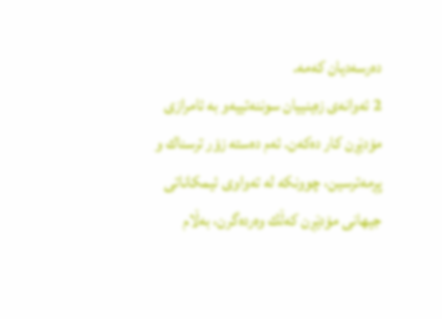ده‌رسه‌دیان كه‌مه‌.
2 ئه‌وانه‌ی‌ زه‌ینییان سوننه‌تییه‌‌و به‌ ئامرازی‌ مۆدێڕن كار ده‌كه‌ن. ئه‌م ده‌سته‌ زۆر ترسناك و پڕمه‌ترسین، چوونكه‌ له‌ ته‌واوی‌ ئیمكاناتی‌ جیهانی‌ مۆدێڕن كه‌ڵك وه‌رده‌گرن، به‌ڵام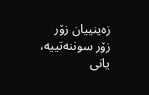زه‌ینییان زۆر زۆر سوننه‌تییه‌، یانی‌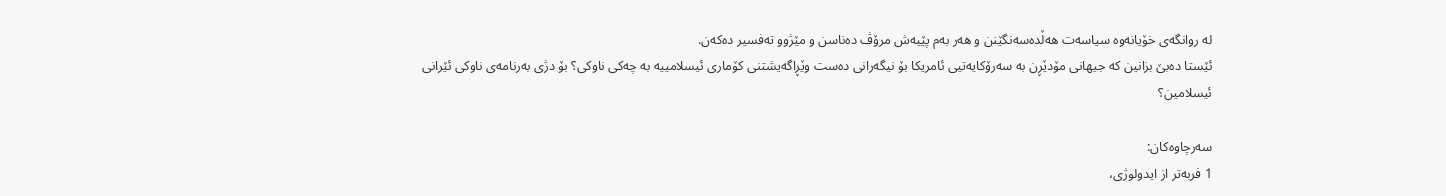له‌ روانگه‌ی‌ خۆیانه‌وه‌ سیاسه‌ت هه‌ڵده‌سه‌نگێنن و هه‌ر به‌م پێیه‌ش مرۆڤ ده‌ناسن و مێژوو ته‌فسیر ده‌كه‌ن.
ئێستا ده‌بێ‌ بزانین كه‌ جیهانی‌ مۆدێڕن به‌ سه‌رۆكایه‌تیی‌ ئامریكا بۆ نیگه‌رانی‌ ده‌ست وێڕاگه‌یشتنی‌ كۆماری‌ ئیسلامییه‌ به‌ چه‌كی‌ ناوكی‌؟ بۆ دژی‌ به‌رنامه‌ی‌ ناوكی‌ ئێرانی‌ ئیسلامین؟

سه‌رچاوه‌كان:
1 فربه‌تر از ایدولوژی‌،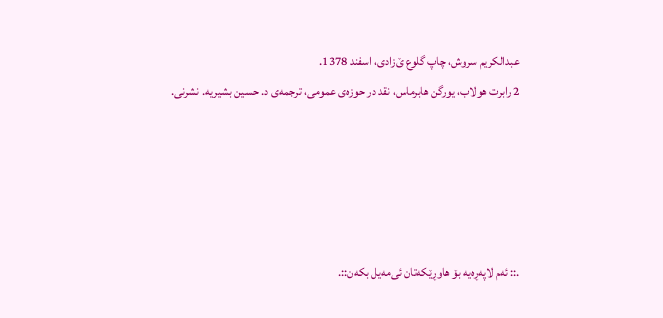عبدالكریم سروش، چاپ گلوع ێ‌زادی‌، اسفند 1378.
2 رابرت هولاب، یورگن هابرماس، نقد در حوزه‌ی‌ عمومی‌، ترجمه‌ی‌ د. حسین بشیریه‌. نشرنی‌.





.:: ئه‌م لاپه‌ڕه‌یه بۆ هاوڕێکه‌تان ئی‌مه‌یل بکه‌ن::.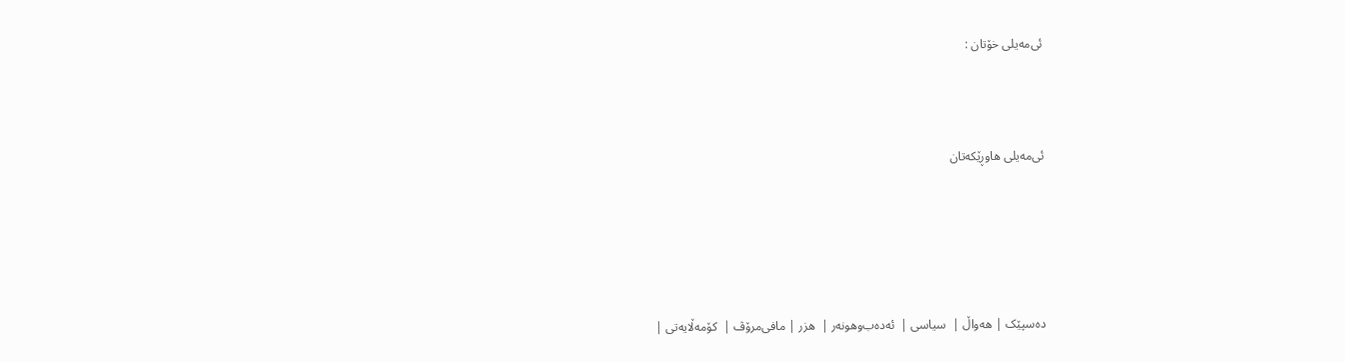ئی‌مه‌یلی خۆتان :



ئی‌مه‌یلی هاوڕێکه‌تان





ده‌سپێک | هه‌واڵ |  سیاسی |  ئه‌ده‌ب‌وهونه‌ر |  هزر | مافی‌مرۆڤ |  کۆمه‌ڵایه‌تی |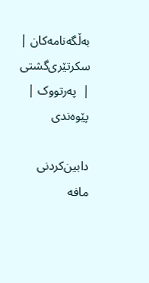به‌ڵگه‌نامه‌کان |  سکرتێری‌گشتی |  په‌رتووک |  پێوه‌ندی

دابین‌كردنی‌ مافه‌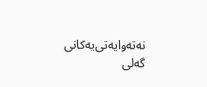نه‌ته‌وایه‌تی‌یه‌کانی گه‌لی‌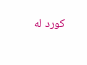كورد له‌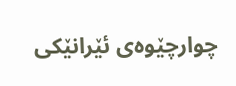چوارچێوه‌ی ئێرانێکی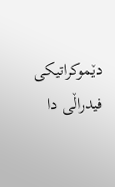دێموكراتیكی‌ فیدراڵی‌ دا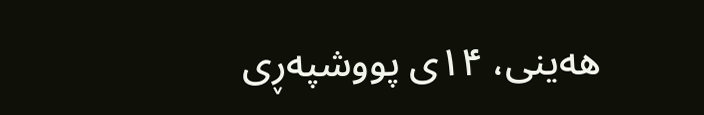هه‌ینی، ۱۴‌ی پوو‌شپه‌ڕی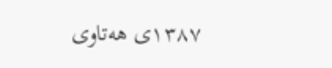۱۳۸۷ی هه‌تاوی